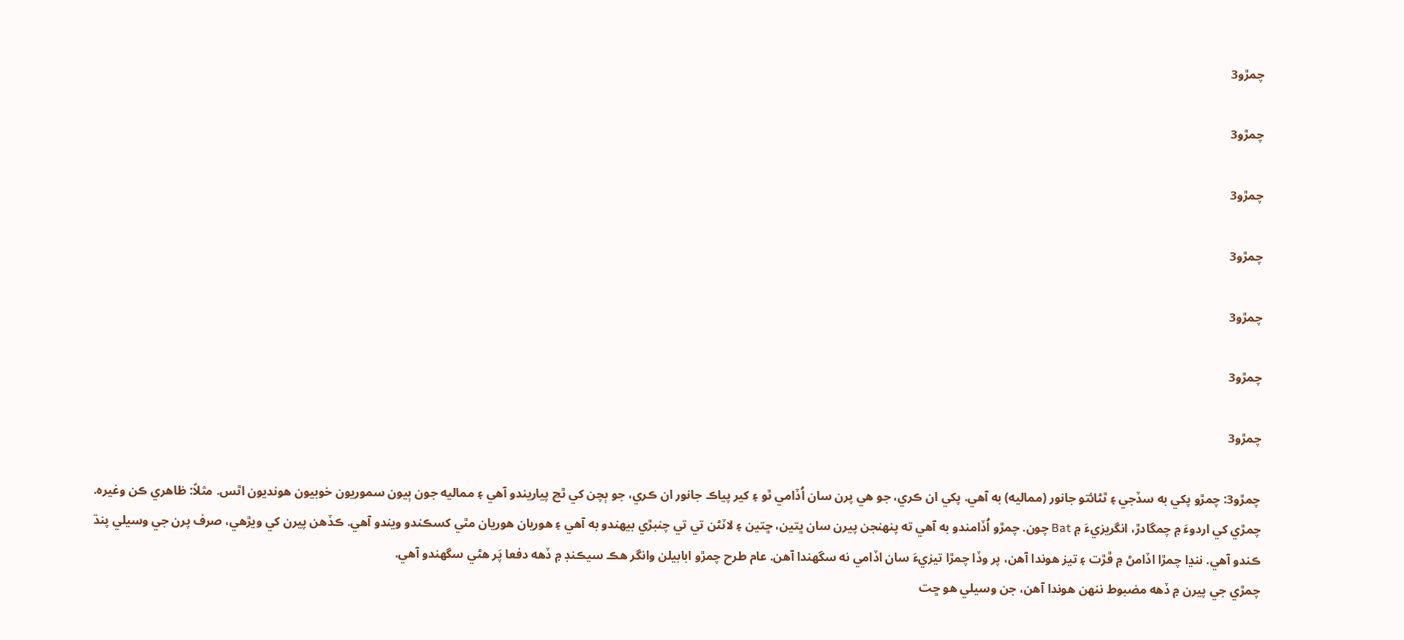چمڙو3

چمڙو3

چمڙو3

چمڙو3

چمڙو3

چمڙو3

چمڙو3

چمڙو3: چمڙو پکي به سڏجي ۽ ٿڻائتو جانور (مماليه) به آهي. پکي ان ڪري، جو هي پرن سان اُڏامي ٿو ۽ کير پياڪ جانور ان ڪري، جو ٻچن کي ٿڃ پياريندو آهي ۽ مماليه جون ٻيون سموريون خوبيون هونديون اٿس. مثلاً: ظاهري ڪن وغيره. چمڙي کي اردوءَ ۾ چمگادڙ، انگريزيءَ ۾ Bat چون. چمڙو اُڏامندو به آهي ته پنهنجن پيرن سان ڀتين، ڇتين ۽ لاٽڻن تي تي چنبڙي بيهندو به آهي ۽ هوريان هوريان مٿي کسڪندو ويندو آهي. ڪڏهن پيرن کي ويڙهي، صرف پرن جي وسيلي پنڌ ڪندو آهي. ننڍا چمڙا اڏامڻ ۾ ڦڙت ۽ تيز هوندا آهن، پر وڏا چمڙا تيزيءَ سان اڏامي نه سگهندا آهن. عام طرح چمڙو ابابيلن وانگر هڪ سيڪنڊ ۾ ڏهه دفعا پَر هڻي سگهندو آهي.
چمڙي جي پيرن ۾ ڏهه مضبوط ننهن هوندا آهن، جن وسيلي هو ڇت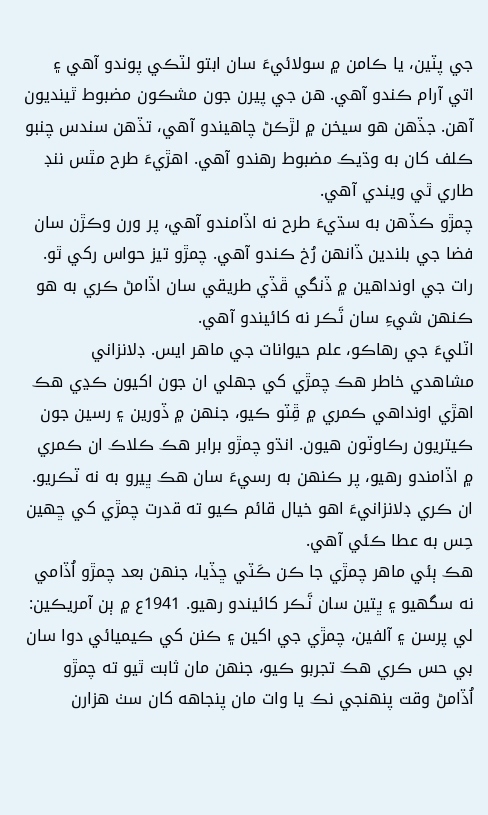جي پٽين، يا ڪامن ۾ سولائيءَ سان ابتو لٽڪي پوندو آهي ۽ اتي آرام ڪندو آهي. هن جي پيرن جون مشڪون مضبوط ٿينديون آهن. جڏهن هو سيخن ۾ لڙڪڻ چاهيندو آهي، تڏهن سندس چنبو ڪلف کان به وڌيڪ مضبوط رهندو آهي. اهڙيءَ طرح مٿس ننڊ طاري ٿي ويندي آهي.
چمڙو ڪڏهن به سڌيءَ طرح نه اڏامندو آهي، پر ورن وڪڙن سان فضا جي بلندين ڏانهن رُخ ڪندو آهي. چمڙو تيز حواس رکي ٿو. رات جي اونداهين ۾ ڏنگي ڦڏي طريقي سان اڏامڻ ڪري به هو ڪنهن شيءِ سان ٽَڪر نه کائيندو آهي.
اٽليءَ جي رهاڪو، علم حيوانات جي ماهر ايس. ڊلانزاني مشاهدي خاطر هڪ چمڙي کي جهلي ان جون اکيون ڪڍي هڪ اهڙي اونداهي ڪمري ۾ ڦِٽو ڪيو، جنهن ۾ ڏورين ۽ رسين جون ڪيتريون رڪاوٽون هيون. انڌو چمڙو برابر هڪ ڪلاڪ ان ڪمري ۾ اڏامندو رهيو، پر ڪنهن به رسيءَ سان هڪ ڀيرو به نه ٽڪريو. ان ڪري ڊلانزانيءَ اهو خيال قائم ڪيو ته قدرت چمڙي کي ڇهين حِس به عطا ڪئي آهي.
هڪ ٻئي ماهر چمڙي جا ڪن ڪَٽي ڇڏيا، جنهن بعد چمڙو اُڏامي نه سگهيو ۽ ڀتين سان ٽَڪر کائيندو رهيو. 1941ع ۾ ٻن آمريڪين: لي پرسن ۽ آلفين، چمڙي جي اکين ۽ ڪنن کي ڪيميائي دوا سان بي حس ڪري هڪ تجربو ڪيو، جنهن مان ثابت ٿيو ته چمڙو اُڏامڻ وقت پنهنجي نڪ يا وات مان پنجاهه کان سٺ هزارن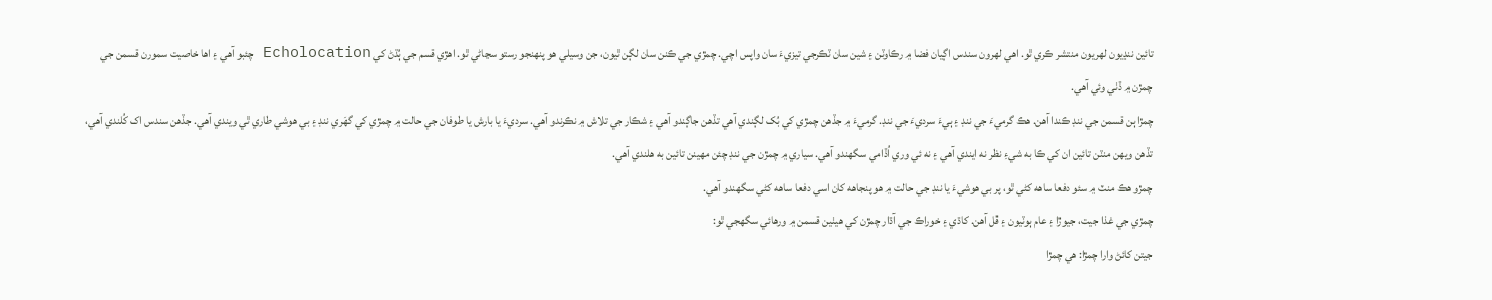تائين ننڍيون لهريون منتشر ڪري ٿو. اهي لهرون سندس اڳيان فضا ۾ رڪاوٽن ۽ شين سان ٽڪرجي تيزيءَ سان واپس اچي. چمڙي جي ڪنن سان لڳن ٿيون، جن وسيلي هو پنهنجو رستو سڃاڻي ٿو. اهڙي قسم جي ٻُڌڻ کي Echolocation چئبو آهي ۽ اها خاصيت سمورن قسمن جي چمڙن ۾ ڏٺي وئي آهي.
چمڙا ٻن قسمن جي ننڊ ڪندا آهن. هڪ گرميءَ جي ننڊ ۽ ٻيءَ سرديءَ جي ننڊ. گرميءَ ۾ جڏهن چمڙي کي بُک لڳندي آهي تڏهن جاڳندو آهي ۽ شڪار جي تلاش ۾ نڪرندو آهي. سرديءَ يا بارش يا طوفان جي حالت ۾ چمڙي کي گهَري ننڊ ۽ بي هوشي طاري ٿي ويندي آهي. جڏهن سندس اک کُلندي آهي، تڏهن ويهن منٽن تائين ان کي ڪا به شيءِ نظر نه ايندي آهي ۽ نه ئي وري اُڏامي سگهندو آهي. سياري ۾ چمڙن جي ننڊ چئن مهينن تائين به هلندي آهي.
چمڙو هڪ منٽ ۾ سئو دفعا ساهه کڻي ٿو، پر بي هوشيءَ يا ننڊ جي حالت ۾ هو پنجاهه کان اسي دفعا ساهه کڻي سگهندو آهي.
چمڙي جي غذا جيت، جيوڙا ۽ عام ٻوٽيون ۽ ڦل آهن. کاڌي ۽ خوراڪ جي آڌار چمڙن کي هيٺين قسمن ۾ ورهائي سگهجي ٿو:
جيتن کائڻ وارا چمڙا: هي چمڙا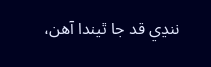ننڍي قد جا ٿيندا آهن،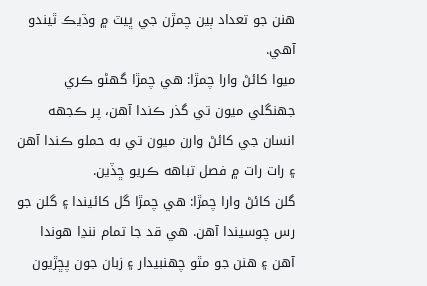هنن جو تعداد ٻين چمڙن جي ڀيٽ ۾ وڌيڪ ٿيندو آهي.
ميوا کائڻ وارا چمڙا: هي چمڙا گهڻو ڪري جهنگلي ميون تي گذر ڪندا آهن، پر ڪجهه انسان جي کائڻ وارن ميون تي به حملو ڪندا آهن ۽ رات رات ۾ فصل تباهه ڪريو ڇڏين.
گلن کائڻ وارا چمڙا: هي چمڙا گل کائيندا ۽ گلن جو رس چوسيندا آهن. هي قد جا تمام ننڍا هوندا آهن ۽ هنن جو مٿو چهنبيدار ۽ زبان جون پڇڙيون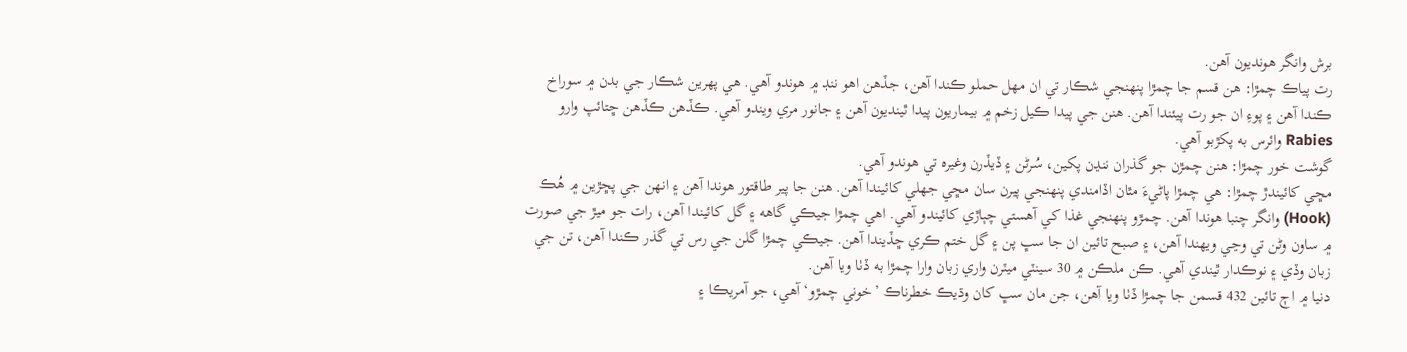برش وانگر هونديون آهن.
رت پياڪ چمڙا: هن قسم جا چمڙا پنهنجي شڪار تي ان مهل حملو ڪندا آهن، جڏهن اهو ننڊ ۾ هوندو آهي. هي پهرين شڪار جي بدن ۾ سوراخ ڪندا آهن ۽ پوءِ ان جو رت پيئندا آهن. هنن جي پيدا ڪيل زخم ۾ بيماريون پيدا ٿينديون آهن ۽ جانور مري ويندو آهي. ڪڏهن ڪڏهن ڇتائپ وارو Rabies وائرس به پکڙبو آهي.
گوشت خور چمڙا: هنن چمڙن جو گذران ننڍن پکين، سُرڻن ۽ ڏيڏرن وغيره تي هوندو آهي.
مڇي کائيندڙ چمڙا: هي چمڙا پاڻيءَ مٿان اڏامندي پنهنجي پيرن سان مڇي جهلي کائيندا آهن. هنن جا پير طاقتور هوندا آهن ۽ انهن جي پڇڙين ۾ هُڪ (Hook) وانگر چنبا هوندا آهن. چمڙو پنهنجي غذا کي آهستي چٻاڙي کائيندو آهي. اهي چمڙا جيڪي گاهه ۽ گل کائيندا آهن، رات جو ميڙ جي صورت ۾ ساون وڻن تي وڃي ويهندا آهن، ۽ صبح تائين ان جا سڀ پن ۽ گل ختم ڪري ڇڏيندا آهن. جيڪي چمڙا گلن جي رس تي گذر ڪندا آهن، تن جي زبان وڏي ۽ نوڪدار ٿيندي آهي. ڪن ملڪن ۾ 30 سينٽي ميٽرن واري زبان وارا چمڙا به ڏٺا ويا آهن.
دنيا ۾ اڄ تائين 432 قسمن جا چمڙا ڏٺا ويا آهن، جن مان سڀ کان وڌيڪ خطرناڪ ’خوني چمڙو‘ آهي، جو آمريڪا ۽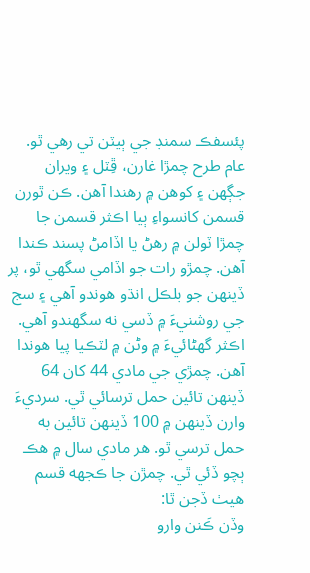پئسفڪ سمنڊ جي ٻيٽن تي رهي ٿو. عام طرح چمڙا غارن، ڦِٽل ۽ ويران جڳهن ۽ کوهن ۾ رهندا آهن. ڪن ٿورن قسمن کانسواءِ ٻيا اڪثر قسمن جا چمڙا ٽولن ۾ رهڻ يا اڏامڻ پسند ڪندا آهن. چمڙو رات جو اڏامي سگهي ٿو، پر ڏينهن جو بلڪل انڌو هوندو آهي ۽ سج جي روشنيءَ ۾ ڏسي نه سگهندو آهي. اڪثر گهڻائيءَ ۾ وڻن ۾ لٽڪيا پيا هوندا آهن. چمڙي جي مادي 44 کان 64 ڏينهن تائين حمل ترسائي ٿي. سرديءَ وارن ڏينهن ۾ 100 ڏينهن تائين به حمل ترسي ٿو. هر مادي سال ۾ هڪ ٻچو ڏئي ٿي. چمڙن جا ڪجهه قسم هيٺ ڏجن ٿا:
وڏن ڪَنن وارو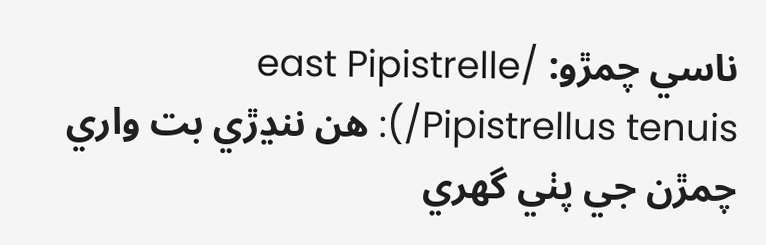ناسي چمڙو: east Pipistrelle/ Pipistrellus tenuis/): هن ننڍڙي بت واري چمڙن جي پٺي گهري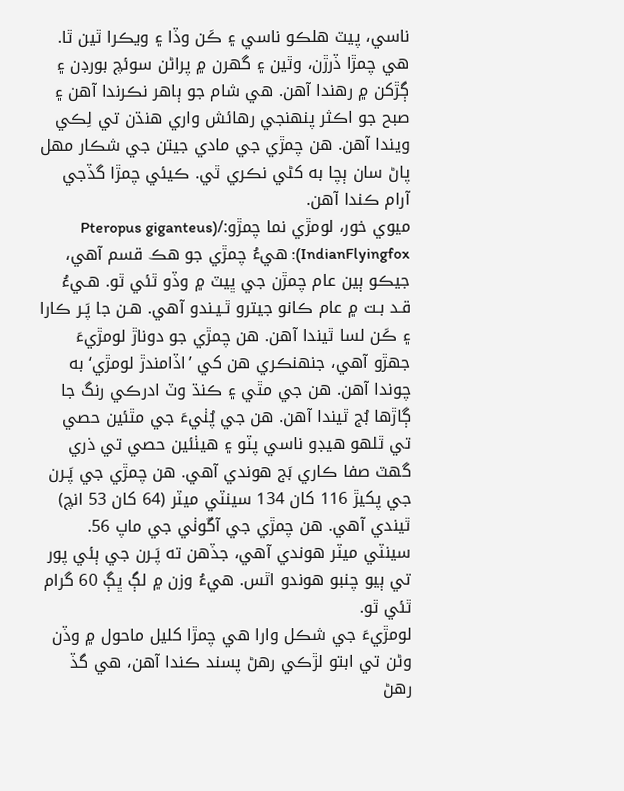ناسي، پيٽ هلڪو ناسي ۽ ڪَن وڏا ۽ ويڪرا ٿين ٿا. هي چمڙا ڏرڙن، وٿين ۽ گهرن ۾ پراڻن سوئچ بورڊن ۽ ڳڙکن ۾ رهندا آهن. هي شام جو ٻاهر نڪرندا آهن ۽ صبح جو اڪثر پنهنجي رهائش واري هنڌن تي لِڪي ويندا آهن. هن چمڙي جي مادي جيتن جي شڪار مهل پاڻ سان ٻچا به کڻي نڪري ٿي. ڪيئي چمڙا گڏجي آرام ڪندا آهن.
ميوي خور، لومڙي نما چمڙو:/Pteropus giganteus) IndianFlyingfox): ھيءُ چمڙي جو هڪ قسم آهي، جيڪو ٻين عام چمڙن جي ڀيٽ ۾ وڏو ٿئي ٿو. هـيءُ قـد بـت ۾ عام ڪانو جيترو ٿـيـندو آھي. هـن جا پَـر ڪارا ۽ ڪَن لسا ٿيندا آھن. ھن چمڙي جو دوناڙ لومڙيءَ جھڙو آھي، جنھنڪري هن کي ’اڏامندڙ لومڙي‘ به چوندا آھن. هن جي مٿي ۽ ڪنڌ وٽ ادرڪي رنگ جا ڳاڙھا بُج ٿيندا آهن. هن جي پُٺيءَ جي مٿئين حصي تي ٿلھو ھيڊو ناسي پٽو ۽ ھيٺئين حصي تي ذري گھٽ صفا ڪاري بَج ھوندي آھي. ھن چمڙي جي پَـرن جي پکيڙ 116 کان 134 سينٽي ميٽر (64 کان 53 انچ) ٿيندي آھي. هن چمڙي جي آڱوٺي جي ماپ 56. سينٽي ميٽر هوندي آهي، جڏهن ته پَـرن جي ٻئي پور تي ٻيو چنبو ھوندو اٿس. هيءُ وزن ۾ لڳ ڀڳ 60 گرام ٿئي ٿو.
لومڙيءَ جي شڪل وارا ھي چمڙا کليل ماحول ۾ وڏن وڻن تي ابتو لڙڪي رهڻ پسند ڪندا آھن، هي گڏ رهڻ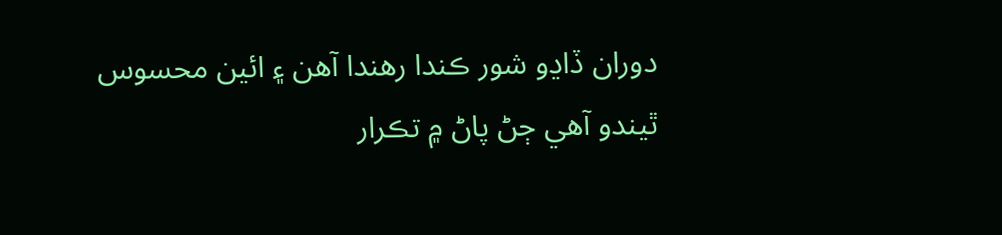دوران ڏاڍو شور ڪندا رهندا آھن ۽ ائين محسوس ٿيندو آهي ڄڻ پاڻ ۾ تڪرار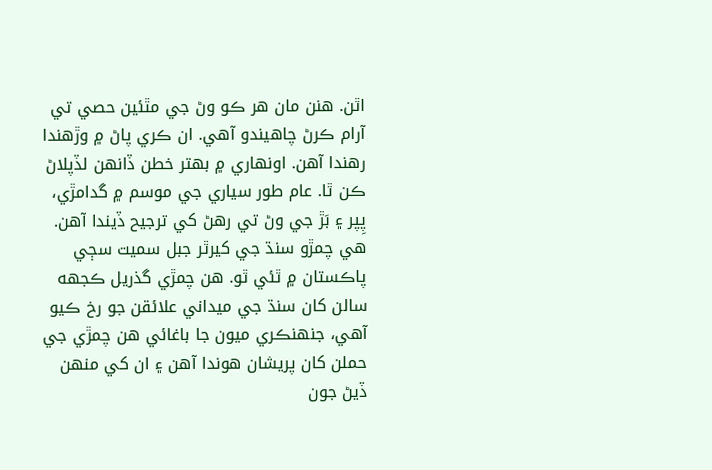اٿن. هنن مان هر ڪو وڻ جي مٿئين حصي تي آرام ڪرڻ چاهيندو آهي. ان ڪري پاڻ ۾ وڙهندا رهندا آهن. اونھاري ۾ بھتر خطن ڏانھن لڏپلاڻ ڪن ٿا. عام طور سياري جي موسم ۾ گدامڙي، پِپر ۽ بَڙ جي وڻ تي رهڻ کي ترجيح ڏيندا آھن.
ھي چمڙو سنڌ جي کيرٿر جبل سميت سڄي پاڪستان ۾ ٿئي ٿو. هن چمڙي گذريل ڪجھه سالن کان سنڌ جي ميداني علائقن جو رخ ڪيو آهي، جنھنڪري ميون جا باغائي ھن چمڙي جي حملن کان پريشان هوندا آھن ۽ ان کي منهن ڏيڻ جون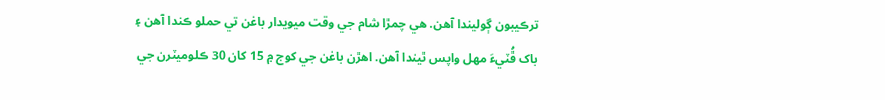ترڪيبون ڳوليندا آھن. ھي چمڙا شام جي وقت ميويدار باغن تي حملو ڪندا آھن ۽ باک ڦُٽيءَ مهل واپس ٿيندا آهن. اھڙن باغن جي کوج ۾ 15 کان 30 ڪلوميٽرن جي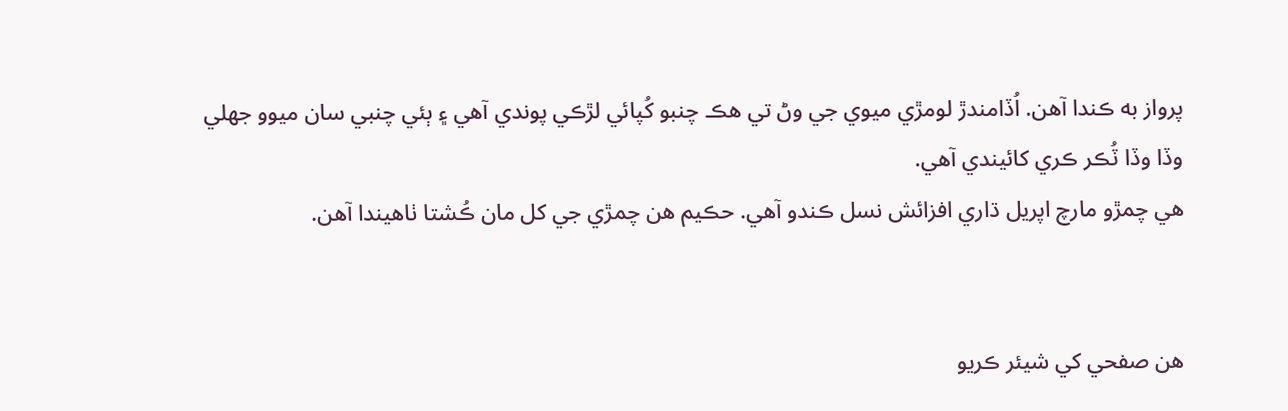پرواز به ڪندا آھن. اُڏامندڙ لومڙي ميوي جي وڻ تي هڪ چنبو کُپائي لڙڪي پوندي آهي ۽ ٻئي چنبي سان ميوو جهلي وڏا وڏا ٽُڪر ڪري کائيندي آهي.
هي چمڙو مارچ اپريل ڌاري افزائش نسل ڪندو آهي. حڪيم هن چمڙي جي کل مان ڪُشتا ٺاھيندا آھن.


هن صفحي کي شيئر ڪريو